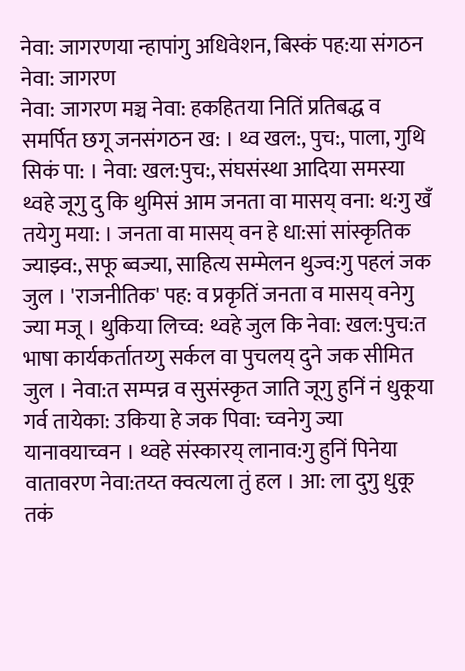नेवा: जागरणया न्हापांगु अधिवेशन, बिस्कं पह:या संगठन नेवा: जागरण
नेवा: जागरण मञ्च नेवा: हकहितया नितिं प्रतिबद्ध व समर्पित छगू जनसंगठन ख: । थ्व खल:, पुच:, पाला, गुथि सिकं पा: । नेवा: खल:पुच:, संघसंस्था आदिया समस्या थ्वहे जूगु दु कि थुमिसं आम जनता वा मासय् वना: थ:गु खँ तयेगु मया: । जनता वा मासय् वन हे धा:सां सांस्कृतिक ज्याझ्व:, सफू ब्वज्या, साहित्य सम्मेलन थुज्व:गु पहलं जक जुल । 'राजनीतिक' पह: व प्रकृतिं जनता व मासय् वनेगु ज्या मजू । थुकिया लिच्व: थ्वहे जुल कि नेवा: खल:पुच:त भाषा कार्यकर्तातय्गु सर्कल वा पुचलय् दुने जक सीमित जुल । नेवा:त सम्पन्न व सुसंस्कृत जाति जूगु हुनिं नं धुकूया गर्व तायेका: उकिया हे जक पिवा: च्वनेगु ज्या यानावयाच्वन । थ्वहे संस्कारय् लानाव:गु हुनिं पिनेया वातावरण नेवा:तय्त क्वत्यला तुं हल । आ: ला दुगु धुकू तकं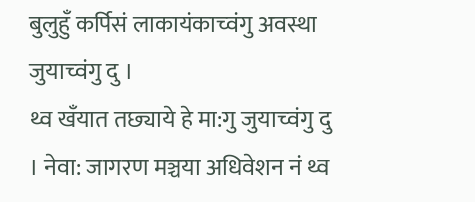बुलुहुँ कर्पिसं लाकायंकाच्वंगु अवस्था जुयाच्वंगु दु ।
थ्व खँयात तछ्याये हे मा:गु जुयाच्वंगु दु । नेवा: जागरण मञ्चया अधिवेशन नं थ्व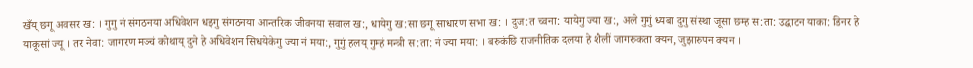खँय् छगू अवसर ख: । गुगु नं संगठनया अधिवेशन धइगु संगठनया आन्तरिक जीवनया सवाल ख:, धायेगु ख:सा छगू साधारण सभा ख: । दुज:त च्वना: यायेगु ज्या ख:, अले गुगुं ध्यबा दुगु संस्था जूसा छम्ह स:ता: उद्घाटन याका: डिनर हे याकूसां ज्यू । तर नेवा: जागरण मञ्चं कोथाय् दुने हे अधिवेशन सिधयेकेगु ज्या नं मया:, गुगुं हलय् गुम्हं मन्त्री स:ता: नं ज्या मया: । बरुकंछि राजनीतिक दलया हे शैलीं जागरुकता क्यन, जुझारुपन क्यन ।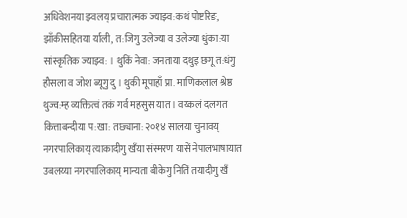अधिवेशनया झ्वलय् प्रचारात्मक ज्याझ्व:कथं पोष्टरिङ, झाँकीसहितया र्याली, त:जिगु उलेज्या व उलेज्या धुंका:या सांस्कृतिक ज्याझ्व: । थुकिं नेवा: जनताया दथुइ छगू त:धंगु हौसला व जोश ब्यूगु दु । थुकी मूपाहाँ प्रा. माणिकलाल श्रेष्ठ थुज्व:म्ह व्यक्तित्वं तकं गर्व महसुस यात । वय्कलं दलगत कित्ताबन्दीया प:खा: तछ्याना: २०१४ सालया चुनावय् नगरपालिकाय् त्याकादीगु खँया संस्मरण यासें नेपालभाषायात उबलय्या नगरपालिकाय् मान्यता बीकेगु नितिं तयादीगु खँ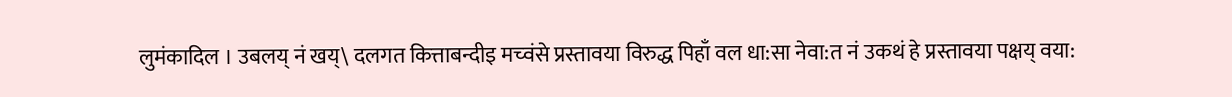लुमंकादिल । उबलय् नं खय्\ दलगत कित्ताबन्दीइ मच्वंसे प्रस्तावया विरुद्ध पिहाँ वल धा:सा नेवा:त नं उकथं हे प्रस्तावया पक्षय् वया: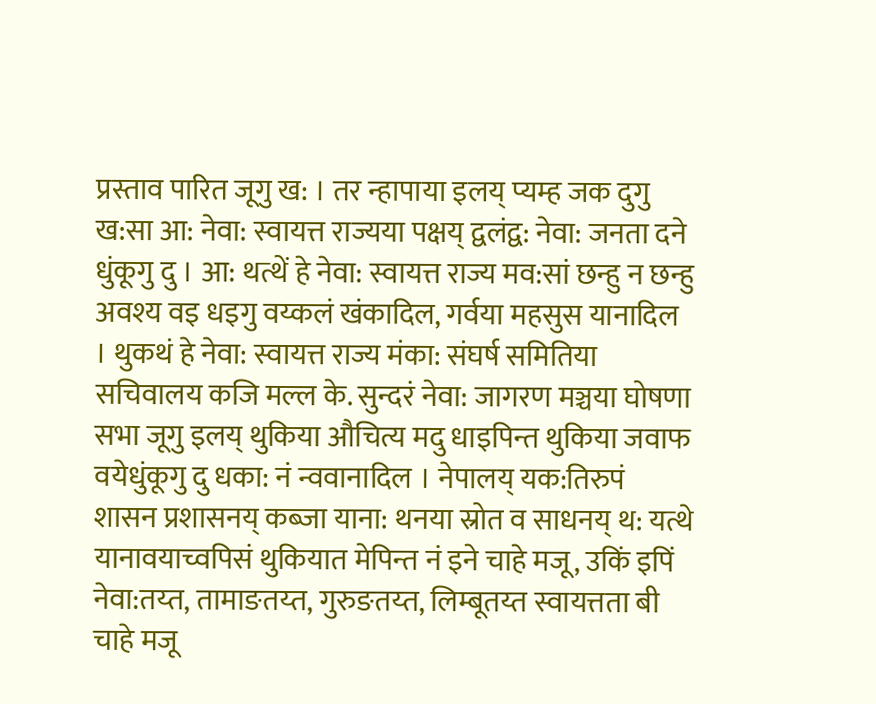प्रस्ताव पारित जूगु ख: । तर न्हापाया इलय् प्यम्ह जक दुगु ख:सा आ: नेवा: स्वायत्त राज्यया पक्षय् द्वलंद्व: नेवा: जनता दने धुंकूगु दु । आ: थत्थें हे नेवा: स्वायत्त राज्य मव:सां छन्हु न छन्हु अवश्य वइ धइगु वय्कलं खंकादिल, गर्वया महसुस यानादिल । थुकथं हे नेवा: स्वायत्त राज्य मंका: संघर्ष समितिया सचिवालय कजि मल्ल के. सुन्दरं नेवा: जागरण मञ्चया घोषणा सभा जूगु इलय् थुकिया औचित्य मदु धाइपिन्त थुकिया जवाफ वयेधुंकूगु दु धका: नं न्ववानादिल । नेपालय् यक:तिरुपं शासन प्रशासनय् कब्जा याना: थनया स्रोत व साधनय् थ: यत्थे यानावयाच्वपिसं थुकियात मेपिन्त नं इने चाहे मजू, उकिं इपिं नेवा:तय्त, तामाङतय्त, गुरुङतय्त, लिम्बूतय्त स्वायत्तता बी चाहे मजू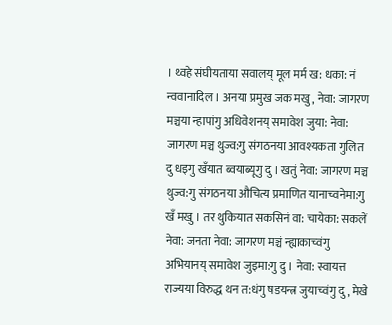। थ्वहे संघीयताया सवालय् मूल मर्म ख: धका: नं न्ववानादिल । अनया प्रमुख जक मखु, नेवा: जागरण मञ्चया न्हापांगु अधिवेशनय् समावेश जुया: नेवा: जागरण मञ्च थुज्व:गु संगठनया आवश्यकता गुलित दु धइगु खँयात ब्वयाब्यूगु दु । खतुं नेवा: जागरण मञ्च थुज्व:गु संगठनया औचित्य प्रमाणित यानाच्वनेमा:गु खँ मखु । तर थुकियात सकसिनं वा: चायेका: सकलें नेवा: जनता नेवा: जागरण मञ्चं न्ह्याकाच्वंगु अभियानय् समावेश जुइमा:गु दु । नेवा: स्वायत्त राज्यया विरुद्ध थन त:धंगु षडयन्त्र जुयाच्वंगु दु, मेखे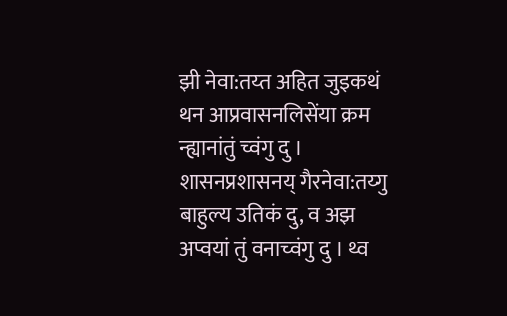झी नेवा:तय्त अहित जुइकथं थन आप्रवासनलिसेंया क्रम न्ह्यानांतुं च्वंगु दु । शासनप्रशासनय् गैरनेवा:तय्गु बाहुल्य उतिकं दु, व अझ अप्वयां तुं वनाच्वंगु दु । थ्व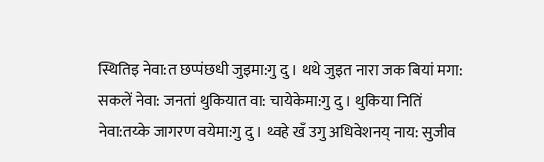स्थितिइ नेवा:त छप्पंछधी जुइमा:गु दु । थथे जुइत नारा जक बियां मगा: सकलें नेवा: जनतां थुकियात वा: चायेकेमा:गु दु । थुकिया नितिं नेवा:तय्के जागरण वयेमा:गु दु । थ्वहे खँ उगु अधिवेशनय् नाय: सुजीव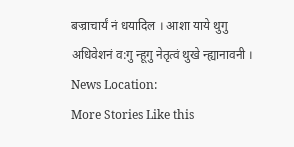बज्राचार्यं नं धयादिल । आशा याये थुगु अधिवेशनं व:गु न्हूगु नेतृत्वं थुखे न्ह्यानावनी ।
News Location:
More Stories Like this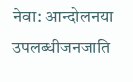नेवा: आन्दोलनया उपलब्धीजनजाति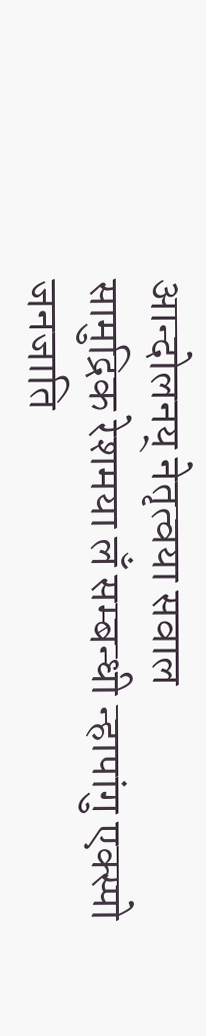आन्दोलनय् नेतृत्वया सवाल
सामुद्रिक रेशमया लँ सम्बन्धी न्हापांगु एक्स्पो
जनजाति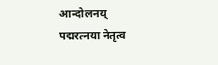आन्दोलनय् पद्मरत्नया नेतृत्व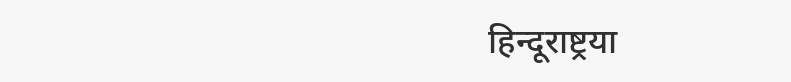हिन्दूराष्ट्रया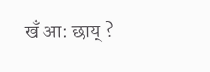खँ आ: छाय् ?